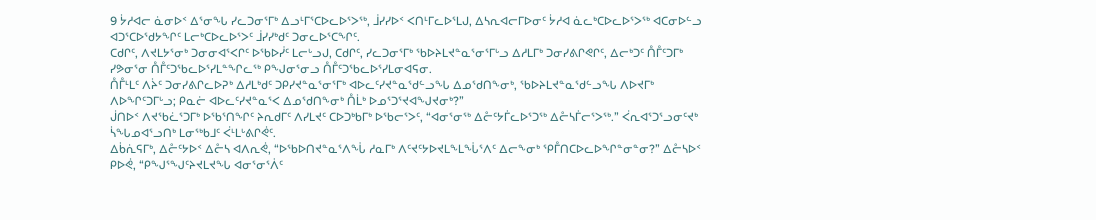9 ᔮᓱᐊᓕ ᓈᓂᐅᑉ ᐃᕐᓂᖓ ᓯᓚᑐᓂᕐᒥᒃ ᐃᓗᒻᒥᕐᑕᐅᓚᐅᕐᐳᖅ, ᒨᓯᓯᐅᑉ ᐸᑎᒻᒥᓚᐅᕐᒪᒍ, ᐃᓴᕆᐊᓕᒥᐅᓂᑦ ᔮᓱᐊ ᓈᓚᒃᑕᐅᓚᐅᕐᐳᖅ ᐊᑕᓂᐅᓪᓗ ᐊᑐᕐᑕᐅᖁᔭᖏᑦ ᒪᓕᒃᑕᐅᓚᐅᕐᐳᑦ ᒨᓯᓯᒃᑯᑦ ᑐᓂᓚᐅᕐᑕᖏᑦ.
ᑕᑯᒋᑦ, ᐱᔪᒪᔭᕐᓂᒃ ᑐᓂᓂᐊᕐᐸᒋᑦ ᐅᖃᐅᓰᑦ ᒪᓕᒡᓗᒍ, ᑕᑯᒋᑦ, ᓯᓚᑐᓂᕐᒥᒃ ᖃᐅᔨᒪᔪᓐᓇᕐᓂᕐᒥᒡᓗ ᐃᓱᒪᒥᒃ ᑐᓂᓯᕕᒋᕙᒋᑦ, ᐃᓕᒃᑐᑦ ᑍᒤᑦᑐᒥᒃ ᓯᕗᓂᕐᓂ ᑍᒤᑦᑐᖃᓚᐅᕐᓯᒪᓐᖏᓚᖅ ᑭᖑᓂᕐᓂᓗ ᑍᒤᑦᑐᖃᓚᐅᕐᓯᒪᓂᐊᕋᓂ.
ᑍᒤᒻᒪᑦ ᐱᔩᑦ ᑐᓂᓯᕕᒋᓚᐅᕈᒃ ᐃᓱᒪᒃᑯᑦ ᑐᑭᓯᔪᓐᓇᕐᓂᕐᒥᒃ ᐊᐅᓚᑦᓯᔪᓐᓇᖁᓪᓗᖓ ᐃᓄᖁᑎᖕᓂᒃ, ᖃᐅᔨᒪᔪᓐᓇᖁᓪᓗᖓ ᐱᐅᔪᒥᒃ ᐱᐅᖏᑦᑐᒥᒡᓗ; ᑭᓇᓖ ᐊᐅᓚᑦᓯᔪᓐᓇᕐᐸ ᐃᓄᖁᑎᖕᓂᒃ ᑍᒫᒃ ᐅᓄᕐᑐᕐᔪᐊᖑᔪᓂᒃ?”
ᒎᑎᐅᑉ ᐱᔪᖃᓛᕐᑐᒥᒃ ᐅᖃᕐᑎᖏᑦ ᔨᕆᑯᒥᑦ ᐱᓯᒪᔪᑦ ᑕᐅᑐᒃᑲᒥᒃ ᐅᖃᓕᕐᐳᑦ, “ᐊᓂᕐᓂᖅ ᐃᓔᑦᔭᒦᓚᐅᕐᑐᖅ ᐃᓔᓴᒦᓕᕐᐳᖅ.” ᐹᕆᐊᕐᑐᕐᓗᓂᑦᔪᒃ ᓵᖓᓄᐊᕐᓗᑎᒃ ᒪᓂᖅᑲᒧᑦ ᐹᒻᒪᒡᕕᒋᕚᑦ.
ᐃᑳᕇᕋᒥᒃ, ᐃᓔᑦᔭᐅᑉ ᐃᓔᓴ ᐊᐱᕆᕚ, “ᐅᖃᐅᑎᔪᓐᓇᕐᐱᖔ ᓱᓇᒥᒃ ᐱᑦᔪᑦᔭᐅᔪᒪᖕᒪᖔᕐᐱᑦ ᐃᓕᖕᓂᒃ ᕿᒤᑎᑕᐅᓚᐅᖏᓐᓂᓐᓂ?” ᐃᓔᓴᐅᑉ ᑭᐅᕚ, “ᑭᖑᕐᖑᑦᔨᔪᒪᔪᖓ ᐊᓂᕐᓂᕐᐲᑦ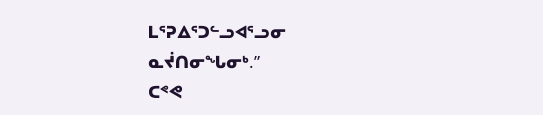ᒪᕐᕈᐃᕐᑐᓪᓗᐊᕐᓗᓂ ᓇᔫᑎᓂᖓᓂᒃ.”
ᑕᕝᕙ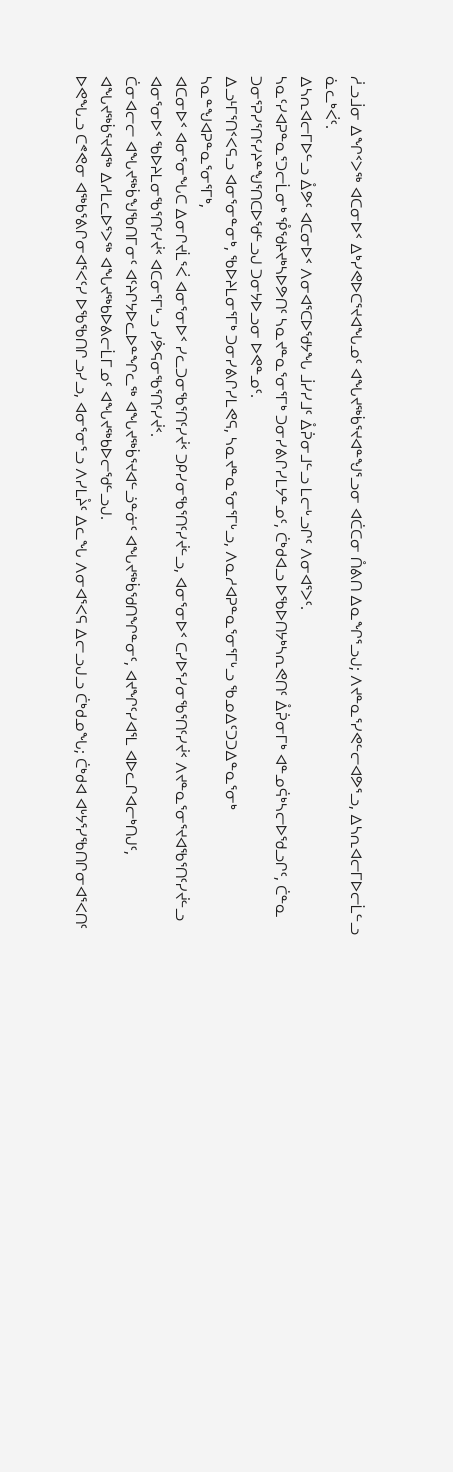ᓲᓗᒨᓂ ᐃᖏᑉᐳᖅ ᐊᑕᓂᐅᑉ ᐃᒃᓯᕙᐅᑕᕐᔪᐊᖓᓄᑦ ᐊᖓᔪᖅᑳᕐᔪᐊᓐᖑᕐᓗᓂ ᐊᑖᑕᓂ ᑍᕕᑎ ᐃᓇᖏᕐᓗᒍ; ᐱᔪᓐᓇᕐᓯᕙᓪᓕᐊᕗᕐᓗ, ᐃᓴᕆᐊᓕᒥᐅᓕᒫᓪᓗ ᓈᓚᒃᐹᑦ.
ᐃᓴᕆᐊᓕᒥᐅᓪᓗ ᐂᕗᑦ ᐊᑕᓂᐅᑉ ᐱᓂᐊᕐᑕᐅᖁᔭᖓ ᒨᓯᓯᒧᑦ ᐂᕉᓂᒧᓪᓗ ᒪᓕᒡᓗᒋᑦ ᐱᓂᐊᕐᐳᑦ.
ᓴᓇᑦᓯᐊᕈᓐᓇᕐᑐᓕᒫᓂᒃ ᕾᖁᔨᔪᒃᓴᐅᕗᑎᑦ ᓴᓇᔪᓐᓇᕐᓂᕐᒥᒃ ᑐᓂᓯᕕᒋᓯᒪᔭᓐᓄᑦ, ᑖᒃᑯᐊᓗ ᐅᖃᐅᑎᔭᒃᓴᕆᕙᑎᑦ ᐂᕉᓂᒥᒃ ᐊᓐᓄᕌᒃᓴᓕᐅᖁᓗᒋᑦ, ᑖᓐᓇ ᑐᓂᕐᕈᓯᕐᑎᑦᓯᔨᓐᖑᕐᑎᑕᐅᖁᓪᓗᒍ ᑐᓂᔭᐅᓗᓂ ᐅᕙᓐᓄᑦ.
ᐃᓗᒻᒥᕐᑎᑉᐸᕋᓗ ᐊᓂᕐᓂᓐᓂᒃ, ᖃᐅᔨᒪᓂᕐᒥᒃ ᑐᓂᓯᕕᒋᓯᒪᕙᕋ, ᓴᓇᔪᓐᓇᕐᓂᕐᒥᒡᓗ, ᐱᓇᓱᐊᕈᓐᓇᕐᓂᕐᒥᒡᓗ ᖃᓄᐃᑦᑐᑐᐃᓐᓇᕐᓂᒃ ᓴᓇᓐᖑᐊᕈᓐᓇᕐᓂᕐᒥᒃ,
ᐊᑕᓂᐅᑉ ᐊᓂᕐᓂᖓᑕ ᐃᓂᒋᔪᒫᕐᐹ ᐊᓂᕐᓂᐅᑉ ᓯᓚᑐᓂᖃᕐᑎᑦᓯᔫᑉ ᑐᑭᓯᓂᖃᕐᑎᑦᓯᔫᓪᓗ, ᐊᓂᕐᓂᐅᑉ ᑕᓯᐅᕐᓯᓂᖃᕐᑎᑦᓯᔫᑉ ᐱᔪᓐᓇᕐᓂᕐᔪᐊᖃᕐᑎᑦᓯᔫᓪᓗ ᐊᓂᕐᓂᐅᑉ ᖃᐅᔨᒪᓂᖃᕐᑎᑦᓯᔫᑉ ᐊᑕᓂᕐᒥᒡᓗ ᓯᕘᕋᓂᖃᕐᑎᑦᓯᔫᑉ.
ᑖᓂᐊᓕᓕ ᐊᖓᔪᖅᑳᖑᖃᑎᒥᓂᑦ ᐊᑦᔨᒋᔭᐅᓚᐅᓐᖏᓚᖅ ᐊᖓᔪᖅᑳᕐᔪᐊᓪᓘᓐᓃᑦ ᐊᖓᔪᖅᑳᖁᑎᖏᓐᓂᑦ, ᐊᔪᖏᑦᓯᐊᕐᒪ ᐊᐅᓚᒋᐊᓕᒃᑎᒍᑦ, ᐊᖓᔪᖅᑳᕐᔪᐊᖅ ᐃᓱᒪᓚᐅᕐᐳᖅ ᐊᖓᔪᖅᑲᐅᕕᓕᒫᒥᓄᑦ ᐊᖓᔪᖅᑲᐅᓕᖁᓪᓗᒍ.
ᐅᕙᖓᓗ ᑕᕝᕙᓂ ᐊᖅᑲᕐᕕᒋᓂᐊᕐᐸᑦᓯ ᐅᖃᖃᑎᒋᓗᓯᓗ, ᐊᓂᕐᓂᕐᓗ ᐱᓯᒪᔧᑦ ᐃᓚᖓ ᐱᓂᐊᕐᐸᕋ ᐃᓕᓗᒍᓗ ᑖᒃᑯᓄᖓ; ᑖᒃᑯᐊ ᐊᒡᔭᕐᓯᖃᑎᒋᓂᐊᕐᐸᑎᑦ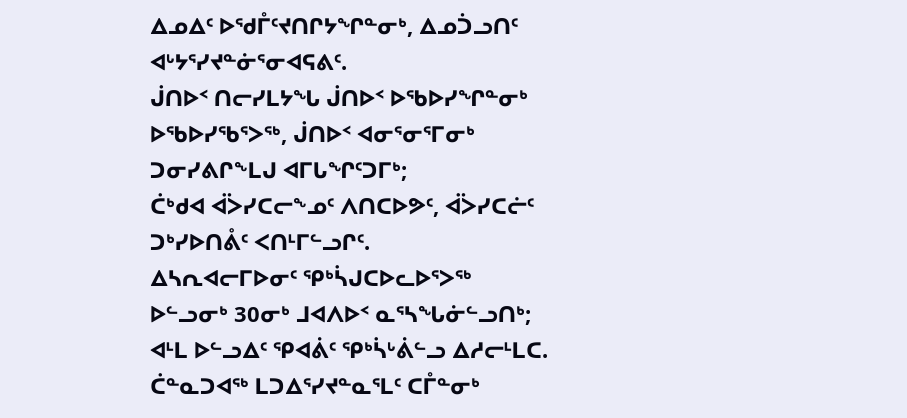ᐃᓄᐃᑦ ᐅᖁᒤᑦᔪᑎᒋᔭᖏᓐᓂᒃ, ᐃᓄᑑᓗᑎᑦ ᐊᒡᔭᕐᓯᔪᓐᓃᕐᓂᐊᕋᕕᑦ.
ᒎᑎᐅᑉ ᑎᓕᓯᒪᔭᖓ ᒎᑎᐅᑉ ᐅᖃᐅᓯᖏᓐᓂᒃ ᐅᖃᐅᓯᖃᕐᐳᖅ, ᒎᑎᐅᑉ ᐊᓂᕐᓂᕐᒥᓂᒃ ᑐᓂᓯᕕᒋᖕᒪᒍ ᐊᒥᒐᖏᑦᑐᒥᒃ;
ᑖᒃᑯᐊ ᐋᐴᓯᑕᓕᖕᓄᑦ ᐱᑎᑕᐅᕗᑦ, ᐋᐴᓯᑕᓖᑦ ᑐᒃᓯᐅᑎᕔᑦ ᐸᑎᒻᒥᓪᓗᒋᑦ.
ᐃᓴᕆᐊᓕᒥᐅᓂᑦ ᕿᒃᓵᒍᑕᐅᓚᐅᕐᐳᖅ ᐅᓪᓗᓂᒃ 30ᓂᒃ ᒧᐊᐱᐅᑉ ᓇᕐᓴᖓᓃᓪᓗᑎᒃ; ᐊᒻᒪ ᐅᓪᓗᐃᑦ ᕿᐊᕖᑦ ᕿᒃᓵᒡᕖᓪᓗ ᐃᓱᓕᒻᒪᑕ.
ᑖᓐᓇᑐᐊᖅ ᒪᑐᐃᕐᓯᔪᓐᓇᕐᒪᑦ ᑕᒤᓐᓂᒃ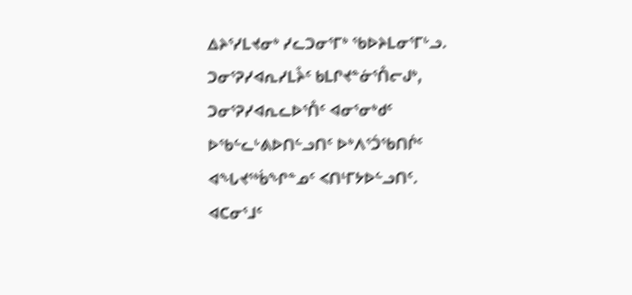ᐃᔨᕐᓯᒪᔪᓂᒃ ᓯᓚᑐᓂᕐᒥᒃ ᖃᐅᔨᒪᓂᕐᒥᒡᓗ.
ᑐᓂᕐᕈᓯᐊᕆᓯᒪᔧᑦ ᑲᒪᒋᔪᓐᓃᕐᑍᓕᒍᒃ, ᑐᓂᕐᕈᓯᐊᕆᓚᐅᕐᑍᑦ ᐊᓂᕐᓂᒃᑯᑦ ᐅᖃᓪᓚᒡᕕᐅᑎᓪᓗᑎᑦ ᐅᒃᐱᕐᑑᖃᑎᒌᑦ ᐊᖓᔪᖅᑳᖏᓐᓄᑦ ᐸᑎᒻᒥᔭᐅᓪᓗᑎᑦ.
ᐊᑕᓂᕐᒧᑦ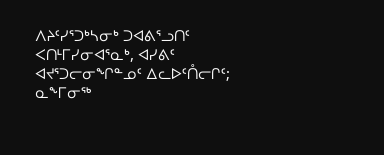ᐱᔨᑦᓯᕐᑐᒃᓴᓂᒃ ᑐᐊᕕᕐᓗᑎᑦ ᐸᑎᒻᒥᓯᓂᐊᕐᓇᒃ, ᐊᓯᕕᑦ ᐊᔪᕐᑐᓕᓂᖏᓐᓄᑦ ᐃᓚᐅᑦᑍᓕᒋᑦ; ᓇᖕᒥᓂᖅ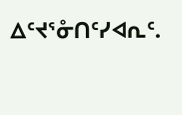ᐃᑦᔪᕐᓁᑎᑦᓯᐊᕆᑦ.